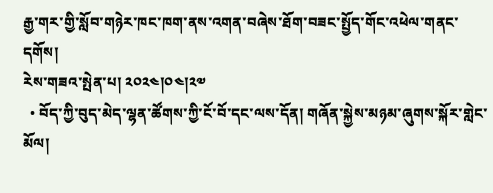རྒྱ་གར་གྱི་སློབ་གཉེར་ཁང་ཁག་ནས་འགན་བཞེས་ཐོག་བཟང་སྤྱོད་གོང་འཕེལ་གནང་དགོས།
རེས་གཟའ་སྤེན་པ། ༢༠༢༤།༠༤།༢༧
  • བོད་ཀྱི་བུད་མེད་ལྷན་ཚོགས་ཀྱི་ངོ་བོ་དང་ལས་དོན། གཞོན་སྐྱེས་མཉམ་ཞུགས་སྐོར་གླེང་མོལ།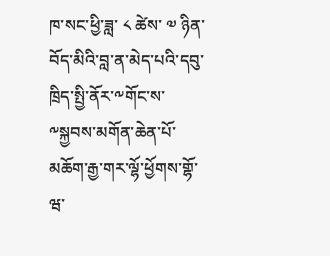ཁ་སང་ཕྱི་ཟླ་ ༨ ཚེས་ ༧ ཉིན་བོད་མིའི་བླ་ན་མེད་པའི་དབུ་ཁྲིད་སྤྱི་ནོར་༸གོང་ས་༸སྐྱབས་མགོན་ཆེན་པོ་མཆོག་རྒྱ་གར་ལྷོ་ཕྱོགས་གྷོ་ཝ་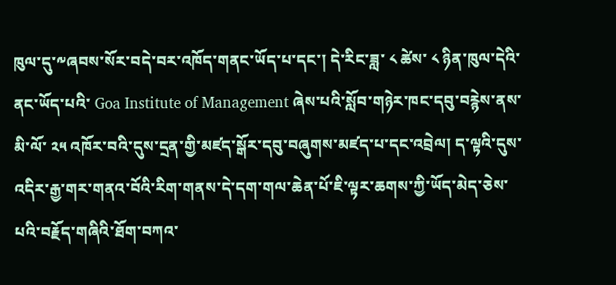ཁུལ་དུ་༸ཞབས་སོར་བདེ་བར་འཁོད་གནང་ཡོད་པ་དང་། དེ་རིང་ཟླ་ ༨ ཚེས་ ༨ ཉིན་ཁུལ་དེའི་ནང་ཡོད་པའི་ Goa Institute of Management ཞེས་པའི་སློབ་གཉེར་ཁང་དབུ་བརྙེས་ནས་མི་ལོ་ ༢༥ འཁོར་བའི་དུས་དྲན་གྱི་མཛད་སྒོར་དབུ་བཞུགས་མཛད་པ་དང་འབྲེལ། ད་ལྟའི་དུས་འདིར་རྒྱ་གར་གནའ་བོའི་རིག་གནས་དེ་དག་གལ་ཆེན་པོ་ཇི་ལྟར་ཆགས་ཀྱི་ཡོད་མེད་ཅེས་པའི་བརྗོད་གཞིའི་ཐོག་བཀའ་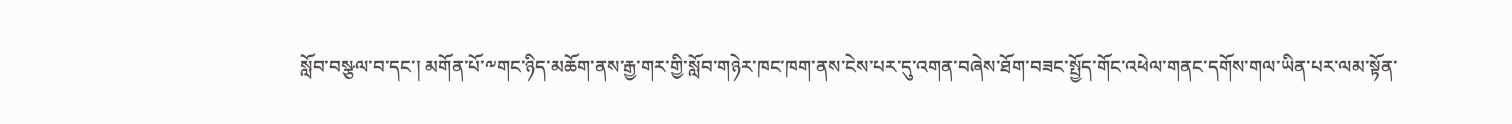སློབ་བསྩལ་བ་དང་། མགོན་པོ་༸གང་ཉིད་མཆོག་ནས་རྒྱ་གར་གྱི་སློབ་གཉེར་ཁང་ཁག་ནས་ངེས་པར་དུ་འགན་བཞེས་ཐོག་བཟང་སྤྱོད་གོང་འཕེལ་གནང་དགོས་གལ་ཡིན་པར་ལམ་སྟོན་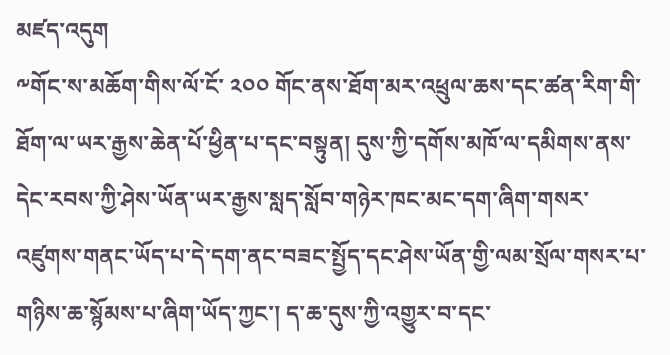མཛད་འདུག
༸གོང་ས་མཆོག་གིས་ལོ་ངོ་ ༢༠༠ གོང་ནས་ཐོག་མར་འཕྲུལ་ཆས་དང་ཚན་རིག་གི་ཐོག་ལ་ཡར་རྒྱས་ཆེན་པོ་ཕྱིན་པ་དང་བསྟུན། དུས་ཀྱི་དགོས་མཁོ་ལ་དམིགས་ནས་དེང་རབས་ཀྱི་ཤེས་ཡོན་ཡར་རྒྱས་སླད་སློབ་གཉེར་ཁང་མང་དག་ཞིག་གསར་འཛུགས་གནང་ཡོད་པ་དེ་དག་ནང་བཟང་སྤྱོད་དང་ཤེས་ཡོན་གྱི་ལམ་སྲོལ་གསར་པ་གཉིས་ཆ་སྙོམས་པ་ཞིག་ཡོད་ཀྱང་། ད་ཆ་དུས་ཀྱི་འགྱུར་བ་དང་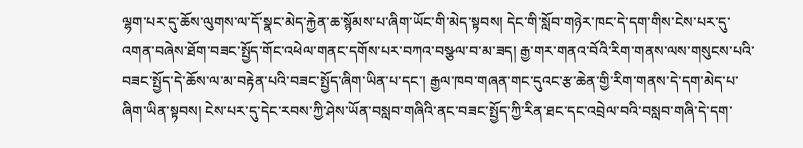ལྷག་པར་དུ་ཆོས་ལུགས་ལ་དོ་སྣང་མེད་རྐྱེན་ཆ་སྙོམས་པ་ཞིག་ཡོང་གི་མེད་སྟབས། དེང་གི་སློབ་གཉེར་ཁང་དེ་དག་གིས་ངེས་པར་དུ་འགན་བཞེས་ཐོག་བཟང་སྤྱོད་གོང་འཕེལ་གནང་དགོས་པར་བཀའ་བསྩལ་བ་མ་ཟད། རྒྱ་གར་གནའ་བོའི་རིག་གནས་ལས་གསུངས་པའི་བཟང་སྤྱོད་དེ་ཆོས་ལ་མ་བརྟེན་པའི་བཟང་སྤྱོད་ཞིག་ཡིན་པ་དང་། རྒྱལ་ཁབ་གཞན་གང་དུའང་རྩ་ཆེན་གྱི་རིག་གནས་དེ་དག་མེད་པ་ཞིག་ཡིན་སྟབས། ངེས་པར་དུ་དེང་རབས་ཀྱི་ཤེས་ཡོན་བསླབ་གཞིའི་ནང་བཟང་སྤྱོད་ཀྱི་རིན་ཐང་དང་འབྲེལ་བའི་བསླབ་གཞི་དེ་དག་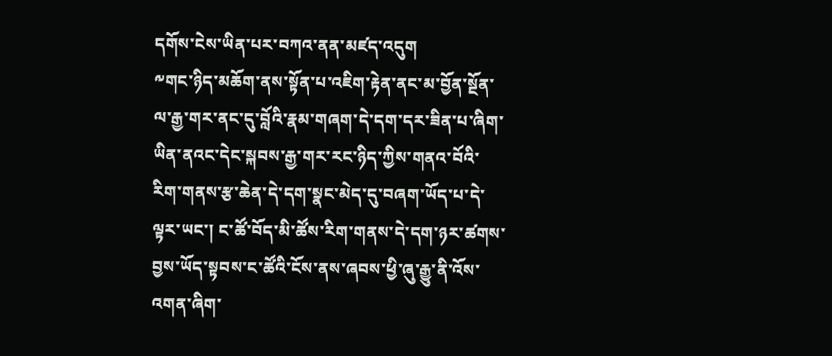དགོས་ངེས་ཡིན་པར་བཀའ་ནན་མཛད་འདུག
༸གང་ཉིད་མཆོག་ནས་སྟོན་པ་འཇིག་རྟེན་ནང་མ་བྱོན་སྔོན་ལ་རྒྱ་གར་ནང་དུ་བློའི་རྣམ་གཞག་དེ་དག་དར་ཟིན་པ་ཞིག་ཡིན་ནའང་དེང་སྐབས་རྒྱ་གར་རང་ཉིད་ཀྱིས་གནའ་བོའི་རིག་གནས་རྩ་ཆེན་དེ་དག་སྣང་མེད་དུ་བཞག་ཡོད་པ་དེ་ལྟར་ཡང་། ང་ཚོ་བོད་མི་ཚོས་རིག་གནས་དེ་དག་ཉར་ཚགས་བྱས་ཡོད་སྟབས་ང་ཚོའི་ངོས་ནས་ཞབས་ཕྱི་ཞུ་རྒྱུ་ནི་འོས་འགན་ཞིག་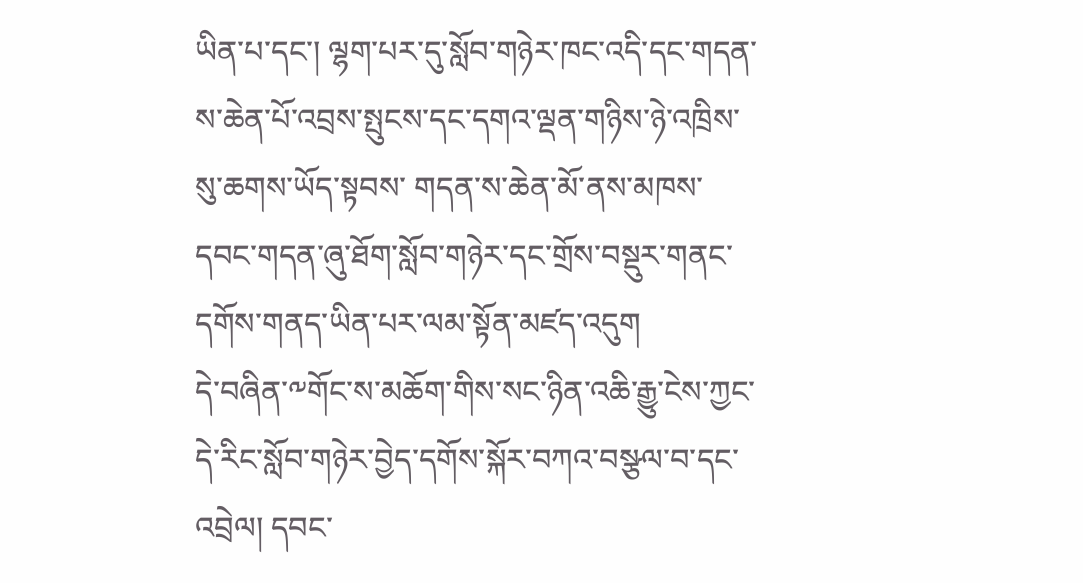ཡིན་པ་དང་། ལྷག་པར་དུ་སློབ་གཉེར་ཁང་འདི་དང་གདན་ས་ཆེན་པོ་འབྲས་སྤུངས་དང་དགའ་ལྡན་གཉིས་ཉེ་འཁྲིས་སུ་ཆགས་ཡོད་སྟབས་ གདན་ས་ཆེན་མོ་ནས་མཁས་དབང་གདན་ཞུ་ཐོག་སློབ་གཉེར་དང་གྲོས་བསྡུར་གནང་དགོས་གནད་ཡིན་པར་ལམ་སྟོན་མཛད་འདུག
དེ་བཞིན་༸གོང་ས་མཆོག་གིས་སང་ཉིན་འཆི་རྒྱུ་ངེས་ཀྱང་དེ་རིང་སློབ་གཉེར་བྱེད་དགོས་སྐོར་བཀའ་བསྩལ་བ་དང་འབྲེལ། དབང་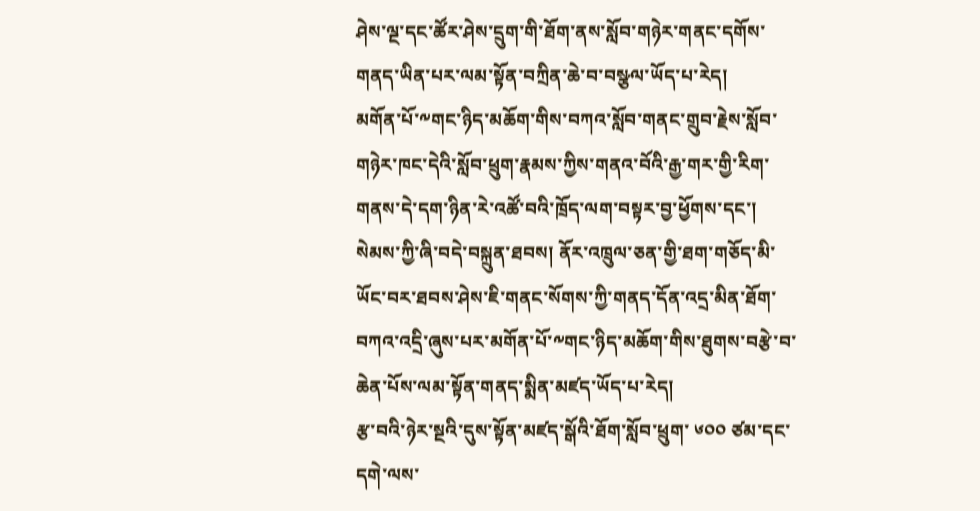ཤེས་ལྔ་དང་ཚོར་ཤེས་དྲུག་གི་ཐོག་ནས་སློབ་གཉེར་གནང་དགོས་གནད་ཡིན་པར་ལམ་སྟོན་བཀྲིན་ཆེ་བ་བསྩལ་ཡོད་པ་རེད།
མགོན་པོ་༸གང་ཉིད་མཆོག་གིས་བཀའ་སློབ་གནང་གྲུབ་རྗེས་སློབ་གཉེར་ཁང་དེའི་སློབ་ཕྲུག་རྣམས་ཀྱིས་གནའ་བོའི་རྒྱ་གར་གྱི་རིག་གནས་དེ་དག་ཉིན་རེ་འཚོ་བའི་ཁྲོད་ལག་བསྟར་བྱ་ཕྱོགས་དང་། སེམས་ཀྱི་ཞི་བདེ་བསྐྲུན་ཐབས། ནོར་འཁྲུལ་ཅན་གྱི་ཐག་གཅོད་མི་ཡོང་བར་ཐབས་ཤེས་ཇི་གནང་སོགས་ཀྱི་གནད་དོན་འདྲ་མིན་ཐོག་བཀའ་འདྲི་ཞུས་པར་མགོན་པོ་༸གང་ཉིད་མཆོག་གིས་ཐུགས་བརྩེ་བ་ཆེན་པོས་ལམ་སྟོན་གནད་སྨིན་མཛད་ཡོད་པ་རེད།
རྩ་བའི་ཉེར་སྔའི་དུས་སྟོན་མཛད་སྒོའི་ཐོག་སློབ་ཕྲུག་ ༦༠༠ ཙམ་དང་དགེ་ལས་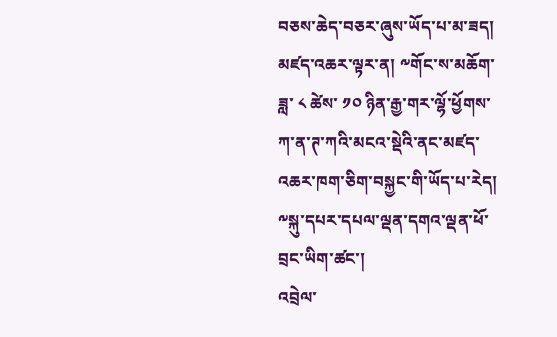བཅས་ཆེད་བཅར་ཞུས་ཡོད་པ་མ་ཟད། མཛད་འཆར་ལྟར་ན། ༸གོང་ས་མཆོག་ཟླ་ ༨ ཚེས་ ༡༠ ཉིན་རྒྱ་གར་ལྷོ་ཕྱོགས་ཀ་ན་ཊ་ཀའི་མངའ་སྡེའི་ནང་མཛད་འཆར་ཁག་ཅིག་བསྐྱང་གི་ཡོད་པ་རེད། ༸སྐུ་དཔར་དཔལ་ལྡན་དགའ་ལྡན་ཕོ་བྲང་ཡིག་ཚང་།
འབྲེལ་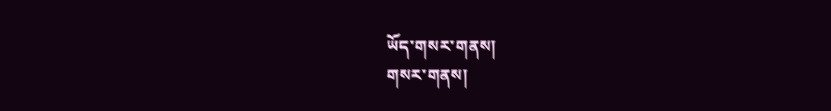ཡོད་གསར་གནས།
གསར་གནས།